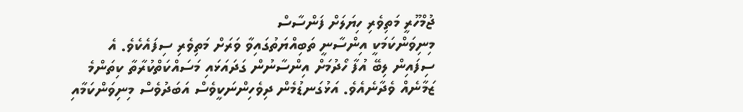ޖުމްހޫރީ މަތިވެރި ހިޔަލަށް ފަންސާސް
މިނިވަންކަމަކީ އިންސާނީ ތަބިއްޔަތުގައިވާ ވަރަށް މަތިވެރި ސިފައެކެވެ. އެ ސިފައިން ލިބޭ އުފާ ހޯދުމަށް އިންސާނުން ގަދައަޅައި މަސައްކަތްކުރާތާ ކިތަންމެ ޒަމާނެއް ވެދާނެއެވެ. އަޅުގަނޑުމެން ދިވެހިންނަކީވެސް އަބަދުވެސް މިނިވަންކަމާއި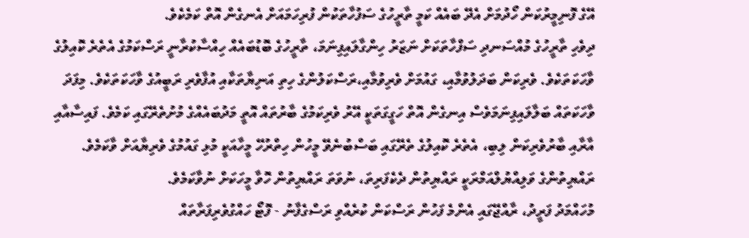އޭގެ ފޮނިމީރުކަން ހޯދުމަށް އެދޭ ބައެއް ކަމީ ތާރީހުގެ ސަފުހާތަކުން ފުރިހަމައަށް އެނގެން އޮތް ކަމެކެވެ.
ދިވެހި ތާރީހުގެ މުއްސަނދި ސަފްހާތަކަށް ނަޒަރު ހިންގާލައިފިނަމަ، ތާރީހުގެ ބޮޑުބައެއް ހިއްސާކުރާނީ ރަސްކަމުގެ އެތެރެ ކޮއިލުގެ ވާހަކަތަކެވެ. ވެރިކަން ބަދަލުވުމާއި، ގައުމަށް ވެރިވުމާއި،ރަސްކަލުންގެ ހިތި އަނިޔާތަކާއި އުފާވެރި ރަބީއުގެ ވާހަކަތަކެވެ. މިފަދަ ވާހަކަތައް ބަލާލައިފިނަމަވެސް އިނގެން އޮތް ހަގީގަތަކީ އޭރު ވެރިކަމުގެ ބާރުތައް އޮތީ މަދުބައެއްގެ މުށުތެރޭގައި ކަމެވެ. ފައިސާއާއި އާރާއި ބާރުވެރިކަން ލިބި، އެތެރެ ކޮއިލުގެ ތެރޭގައި ބަސްބުނެވޭ މީހުން ހިތްރުހޭ މީހާއަކީ މުޅި ގައުމުގެ ވެރިޔާއަށް ވާކަމެވެ. ރައްޔިތުންގެ ވަލިއްޔުލްއަމްރަކީ ރައްޔިތުން ދެކެފަރިތަ، ނުވަތަ ރައްޔިތުން ހޮވާ މީހަކަށް ނުވާކަމެވެ.
މުހައްމަދު ފަރީދު، ރާއްޖޭގައި އެންމެ ފަހުން ރަސްކަން ކުރެއްވި ރަސްގެފާނު - ފޮޓޯ ހައްގުވެރިފަރާތައް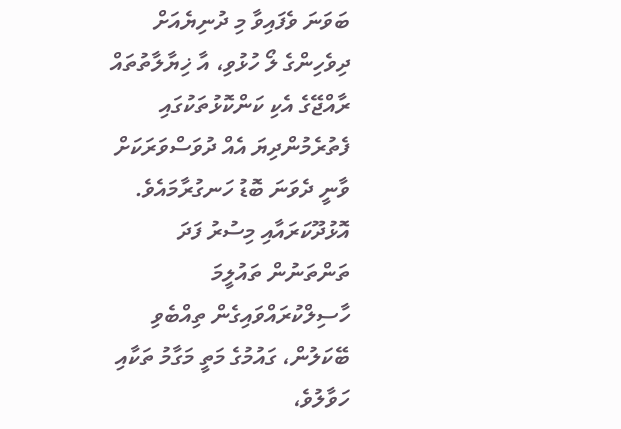ބަވަނަ ވެފައިވާ މި ދުނިޔެއަށް ދިވެހިންގެ ލޯ ހުޅުވި، އާ ޚިޔާލާތުތައް ރާއްޖޭގެ އެކި ކަންކޮޅުތަކުގައި ފެތުރެމުންދިޔަ އެއް ދުވަސްވަރަކަށް ވާނީ ދެވަނަ ބޮޑު ހަނގުރާމައެވެ. އޮޅުދޫކަރައާއި މިސުރު ފަދަ ތަންތަނުން ތައުލީމަ ހާސިލްކުރައްވައިގެން ތިއްބެވި ބޭކަލުން، ގައުމުގެ މަތީ މަގާމު ތަކާއި ހަވާލުވެ،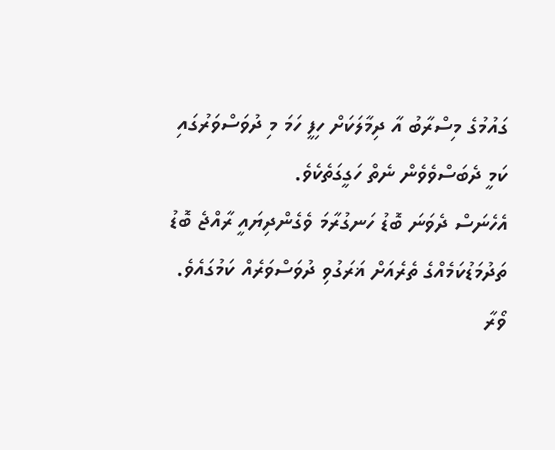ގައުމުގެ މިސްރާބު އާ ދިމާލަކަށް ހިފީ ހަމަ މި ދުވަސްވަރުގައި ކަމީ ދެބަސްވެވެން ނެތް ހަގީގަތެކެވެ.
އެހެނަސް ދެވަނަ ބޮޑު ހަނގުރާމަ ވެގެންދިޔައީ ރާއްޖެ ބޮޑު ތަދުމަޑުކަމެއްގެ ތެރެއަށް ޣަރަގުވި ދުވަސްވަރެއް ކަމުގައެވެ. ވޯރާ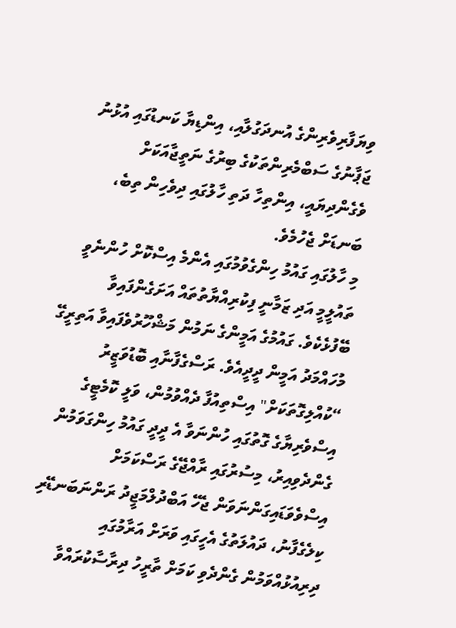ވިޔަފާރިވެރިންގެ އުނދަގުލާއި، އިންޑިޔާ ކަނޑުގައި އުޅުނު ޖަޕާނުގެ ސަބްމެރިންތަކުގެ ބިރުގެ ނަތީޖާއަކަށް ވެގެންދިޔައީ، އިންތިހާ ދަތި ހާލުގައި ދިވެހިން ތިބެ، ބަނޑަށް ޖެހުމެވެ.
މި ހާލުގައި ގައުމު ހިންގެވުމުގައި އެންމެ އިސްކޮށް ހުންނެވީ ތައުލީމީ އަދި ޒަމާނީ ފިކުރިއްޔާތުތައް އަށަގެންފައިވާ ބޭފުޅެކެވެ. ގައުމުގެ އަމީންގެ ނަމުން މަޝްހޫރުވެފައިވާ އަތިރީގޭ މުހައްމަދު އަމީން ދީދީއެވެ. ރަސްގެފާނާއި ބޮޑުވަޒީރު “ކުއްލިގޮތަކަށް" އިސްތިއުފާ ދެއްވުމުން، ވަލީ ކޮމެޓީގެ އިސްވެރިޔާގެ ގޮތުގައި ހުންނަވާ އެ ދީދީ ގައުމު ހިންގަވަމުން ގެންދެވިއިރު، މިސުރުގައި ރާއްޖޭގެ ރަސްކަމަށް އިސްވެވަޑައިގަންނަވަން ޖެހޭ އަބްދުލްމަޖީދު ރަންނަބަނޑޭރި ކިލެގެފާނު، ދައުލަތުގެ އެހީގައި ވަރަށް އަރާމުގައި ދިރިއުޅުއްވަމުން ގެންދެވި ކަމަށް ތާރީހު ދިރާސާކުރައްވާ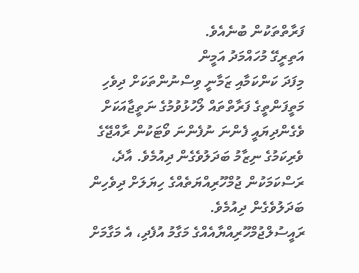ފަރާތްތަކުން ބުނެއެވެ.
އަތިރީގޭ މުހައްމަދު އަމީން
މިފަދަ ކަންކަމާއި ޒަމާނީ ވިސްނުންތަކަށް ދިވެހި މަތީފަންތީގެ ފަރާތްތައް ލޯހުޅުވުމުގެ ނަތީޖާއަކަށް ވެގެންދިޔައީ ފެންނަ ނުފެންނަ ވޯޓަކުން ރާއްޖޭގެ ވެރިކަމުގެ ނިޒާމު ބަދަލުވެގެން ދިއުމެވެ. އާދެ، ރަސްކަމަކުން ޖުމްހޫރިއްޔަތެއްގެ ހިޔަލަށް ދިވެހިން ބަދަލުވެގެން ދިއުމެވެ.
ރައީސުލްޖުމްހޫރިއްޔާއެއްގެ މަގާމު އުފެދި، އެ މަގާމަށް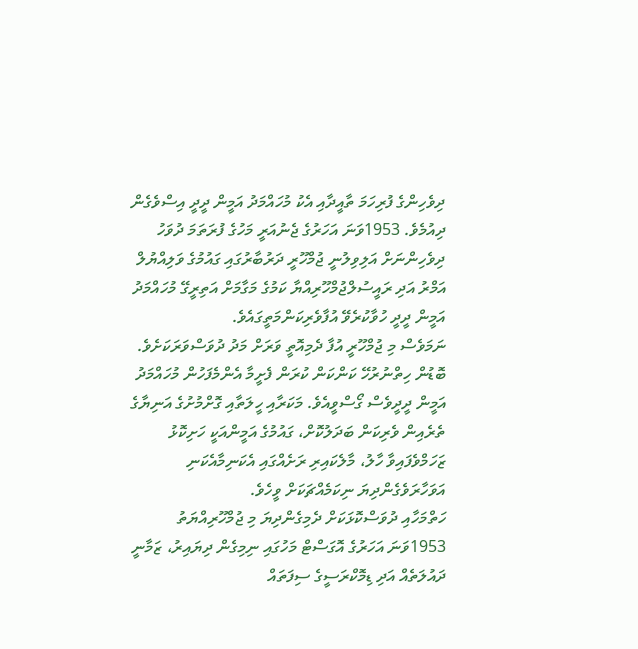ދިވެހިންގެ ފުރިހަމަ ތާއީދާއި އެކު މުހައްމަދު އަމީން ދީދީ އިސްވެގެން ދިއުމެވެ. 1953ވަނަ އަހަރުގެ ޖެނުއަރީ މަހުގެ ފުރަތަމަ ދުވަހު ދިވެހިންނަށް އަލިވިލުނީ ޖުމްހޫރީ ދަރުބާރުގައި ގައުމުގެ ވަލިއްޔުލް އަމްރު އަދި ރައީސުލްޖުމްހޫރިއްޔާ ކަމުގެ މަގާމަށް އަތިރީގޭ މުހައްމަދު އަމީން ދީދީ ހުވާކުރެވޭ އުފާވެރިކަންމަތީގައެވެ.
ނަމަވެސް މި ޖުމްހޫރީ އުފާ ދެމިއޮތީ ވަރަށް މަދު ދުވަސްވަރަކަށެވެ. ބޮޑުން ހިތްނުރުހޭ ކަންކަން ކުރަން ފެށީމާ އެންމެފަހުން މުހައްމަދު އަމީން ދީދީވެސް ގޯސްވީއެވެ. މަކަރާއި ހީލަތާއި ގޮށްމުށުގެ އަނިޔާގެ ތެރެއިން ވެރިކަން ބަދަލުކޮށް، ގައުމުގެ އަމީންއަކީ ހަށިކޮޅު ޒަހަމްވެފައިވާ ހާލު، މާލެކައިރި ރަށެއްގައި އެކަނިމާއެކަނި އަވަހާރަވެގެންދިޔަ ނިކަމެއްޗަކަށް ވީހެވެ.
ހަތްމަހާއި ދުވަސްކޮޅަކަށް ދެމިގެންދިޔަ މި ޖުމްހޫރިއްޔަތު 1953ވަނަ އަހަރުގެ އޮގަސްޓް މަހުގައި ނިމިގެން ދިޔައިރު، ޒަމާނީ ދައުލަތެއް އަދި ޑިމޮކްރަސީގެ ސިފަތައް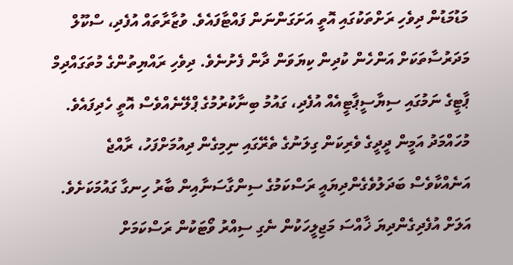މަޑުމަޑުން ދިވެހި ރަށްތަކުގައި އޮތީ އަށަގަންނަން ފައްޓާފައެވެ. ވުޒާރާތައް އުފެދި، ސްކޫލް މަދަރުސާތަކަށް އަންހެން ކުދިން ކިޔަވަން ދާން ފެށުނެވެ. ދިވެހި ރައްޔިތުންގެ މުތަގައްދިމް ޕާޓީގެ ނަމުގައި ސިޔާސީޕާޓީއެއް އުފެދި، ގައުމު ބިނާކުރުމުގެ ޕްލޭނެއްވެސް އޮތީ ހެދިފައެވެ.
މުހައްމަދު އަމީން ދީދީގެ ވެރިކަން ގިލަނުގެ ތެރޭގައި ނިމިގެން ދިއުމަށްފަހު، ރާއްޖެ އަނެއްކާވެސް ބަދަލުވެގެންދިޔައީ ރަސްކަމުގެ ސިންގާސަނާއިން ބާރު ހިނގާ ގައުމަކަށެވެ. އަލަށް އުފެދިގެންދިޔަ ޚާއްސަ މަޖިލީހަކުން ނެގި ސިއްރު ވޯޓަކުން ރަސްކަމަށް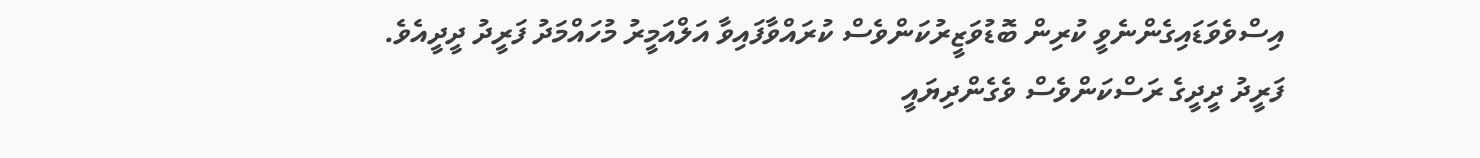އިސްވެވަޑައިގެންނެވީ ކުރިން ބޮޑުވަޒީރުކަންވެސް ކުރައްވާފައިވާ އަލްއަމީރު މުހައްމަދު ފަރީދު ދީދީއެވެ.
ފަރީދު ދީދީގެ ރަސްކަންވެސް ވެގެންދިޔައީ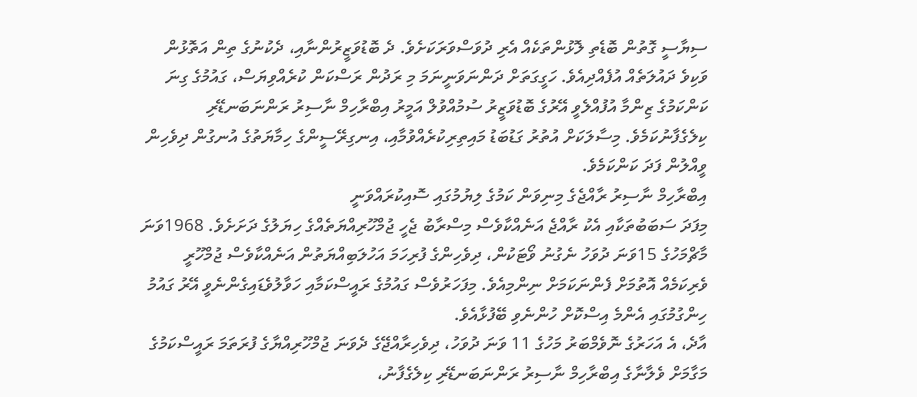ސިޔާސީ ގޮތުން ބޮޑެތި ލޮޅުންތަކެއް އެރި ދުވަސްވަރަކަށެވެ. ދެ ބޮޑުވަޒީރުންނާއި، ދެކުނުގެ ތިން އަތޮޅުން ވަކިވެ ދައުލަތެއް އުފެއްދިއެވެ. ހަގީގަތަށް ދަންނަވަނީނަމަ މި ރަދުން ރަސްކަން ކުރެއްވިޔަސް، ގައުމުގެ ގިނަ ކަންކަމުގެ ޒިންމާ އުފުއްލެވީ އޭރުގެ ބޮޑުވަޒީރު ސުމުއްވުލް އަމީރު އިބްރާހިމް ނާސިރު ރަންނަބަނޑޭރި ކިލެގެފާނުކަމެވެ. މިސާލަކަށް އުތުރު ގަޑުބަޑު މައިތިރިކުރެއްވުމާއި، އިނގިރޭސީންގެ ހިމާޔަތުގެ އުނގުން ދިވެހިން ވީއްލުން ފަދަ ކަންކަމެވެ.
އިބްރާހިމް ނާސިރު ރާއްޖެގެ މިނިވަން ކަމުގެ ލިޔުމުގައި ސޮއިކުރައްވަނީ
މިފަދަ ސަބަބުތަކާއި އެކު ރާއްޖެ އަނެއްކާވެސް މިސްރާބު ޖެހީ ޖުމްހޫރިއްޔަތެއްގެ ހިޔަލުގެ ދަށަށެވެ. 1968ވަނަ މާޗްމަހުގެ 15ވަނަ ދުވަހު ނެގުނު ވޯޓަކުން، ދިވެހިންގެ ފުރިހަމަ އަހުލަބިއްޔަތުން އަނެއްކާވެސް ޖުމްހޫރީ ވެރިކަމެއް އޮތުމަށް ފެންނަކަމަށް ނިންމިއެވެ. މިފަހަރުވެސް ގައުމުގެ ރައީސްކަމާއި ހަވާލުވެޑައިގެންނެވީ އޭރު ގައުމު ހިންގުމުގައި އެންމެ އިސްކޮށް ހުންނެވި ބޭފުޅާއެވެ.
އާދެ، އެ އަހަރުގެ ނޮވެމްބަރު މަހުގެ 11 ވަނަ ދުވަހު، ދިވެހިރާއްޖޭގެ ދެވަނަ ޖުމްހޫރިއްޔާގެ ފުރަތަމަ ރައީސްކަމުގެ މަގާމަށް ވެލާނާގެ އިބްރާހިމް ނާސިރު ރަންނަބަނޑޭރި ކިލެގެފާނު،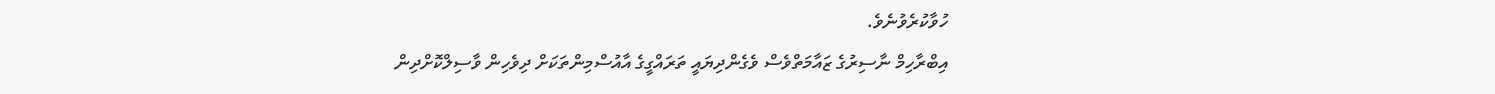ހުވާކުރެވުނެވެ.
އިބްރާހިމް ނާސިރުގެ ޒައާމަތްވެސް ވެގެންދިޔައީ ތަރައްގީގެ އާއުސްމިންތަކަށް ދިވެހިން ވާސިލްކޮށްދިން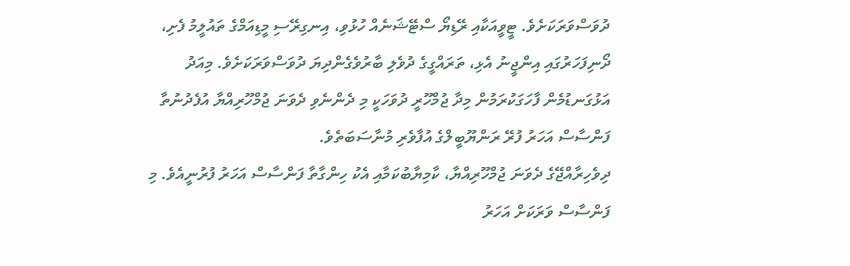ދުވަސްވަރަކަށެވެ. ޓީވީއަކާއި ރޭޑިޔޯ ސްޓޭޝަނެއް ހުޅުވި، އިނގިރޭސި މީޑިއަމްގެ ތައުލީމު ފެށި، ދޯނިފަހަރުގައި އިންޖީނު އެޅި، ތަރައްގީގެ ދުވެލި ބާރުވެގެންދިޔަ ދުވަސްވަރަކަށެވެ. މިއަދު އަޅުގަނޑުމެން ފާހަގަކުރަމުން މިދާ ޖުމްހޫރީ ދުވަހަކީ މި ދެންނެވި ދެވަނަ ޖުމްހޫރިއްޔާ އުފެދުނުތާ ފަންސާސް އަހަރު ފުރޭ ރަންޔޫބީލްގެ އުފާވެރި މުނާސަބަތެވެ.
ދިވެހިރާއްޖޭގެ ދެވަނަ ޖުމްހޫރިއްޔާ، ކާމިޔާބުކަމާއި އެކު ހިންގާތާ ފަންސާސް އަހަރު ފުރުނީއެވެ. މި ފަންސާސް ވަރަކަށް އަހަރު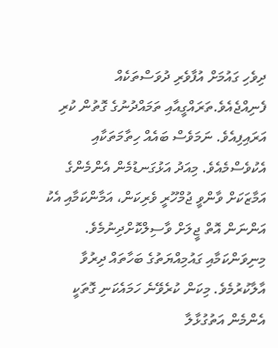ދިވެހި ގައުމަށް އުފާވެރި ދުވަސްތަކެއް ފެނިއްޖެއެވެ.ތަރައްގީއާއި ތަމައްދުނުގެ ގޮތުން ކުރި އަރައިފިއެވެ. ނަމަވެސް ބައެއް ހިތާމަތަކާއި އެކުވެސްމެއެވެ. މިއަދު އަޅުގަނޑުމެން އެންމެންގެ އަމާޒަކަށް ވާންވީ ޖުމްހޫރީ ވެރިކަން، އަމާންކަމާއި އެކު އަންނަން އޮތް ޖީލަށް ވާސިލްކޮށްދިނުމެވެ. މިނިވަންކަމާއި ގައުމިއްޔަތުގެ ބަހާތައް ދިރުވާ އާލާކުރުމެވެ. މިކަން ކުރެވޭނެ ހަމައެކަނި ގޮތަކީ އެންމެން އަތުގުޅާލާ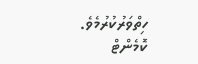ހިތްވަރުކުރުމެވެ.
ކޮމެންޓް